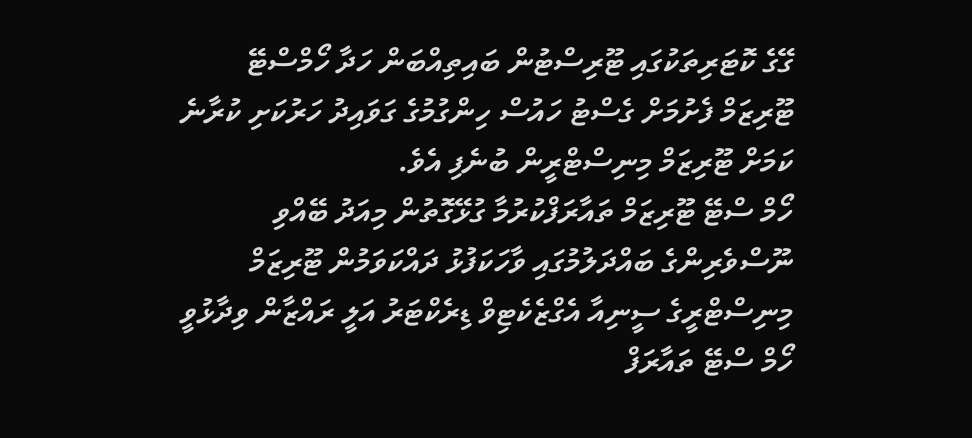ގޭގެ ކޮޓަރިތަކުގައި ޓޫރިސްޓުން ބައިތިއްބަން ހަދާ ހޯމްސްޓޭ ޓޫރިޒަމް ފެށުމަށް ގެސްޓު ހައުސް ހިންގުމުގެ ގަވައިދު ހަރުކަށި ކުރާނެ ކަމަށް ޓޫރިޒަމް މިނިސްޓްރީން ބުނެފި އެވެ.
ހޯމް ސްޓޭ ޓޫރިޒަމް ތައާރަފްކުރުމާ ގުޅޭގޮތުން މިއަދު ބޭއްވި ނޫސްވެރިންގެ ބައްދަލުމުގައި ވާހަކަފުޅު ދައްކަވަމުން ޓޫރިޒަމް މިނިސްޓްރީގެ ސީނިއާ އެގްޒެކެޓިވް ޑިރެކްޓަރު އަލީ ރައްޒާން ވިދާޅުވީ ހޯމް ސްޓޭ ތައާރަފް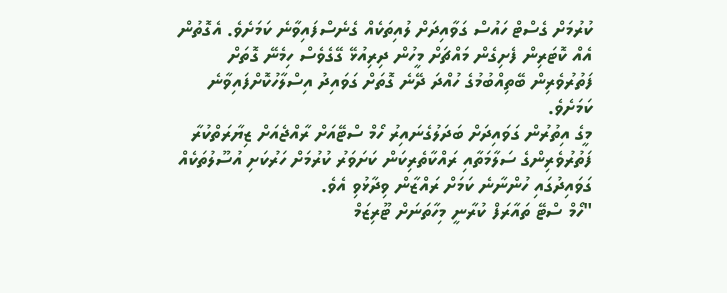ކުރުމަށް ގެސްޓް ހައުސް ގަވާއިދަށް ލުއިތަކެއް ގެނެސްފައިވާނެ ކަމަށެވެ. އެގޮތުން އެއް ކޮޓަރިން ފެށިގެން މައްޗަށް މީހުން ދިރިއުޅޭ ގޭގެވެސް ހިމެނޭ ގޮތަށް ފަތުރުވެރިން ބޭތިއްބުމުގެ ހުއްދަ ދޭނެ ގޮތަށް ގަވައިދު އިސްލާހުކޮށްފައިވާނެ ކަމަށެވެ.
މީގެ އިތުރުން ގަވައިދަށް ބަދަލުގެނައިރު ހޯމް ސްޓޭއަށް ރާއްޖެއަށް ޒިޔާރަތްކުރާ ފަތުރުވެރިންގެ ސަލާމަތާއި ރައްކާތެރިކަން ކަށަވަރު ކުރުމަށް ހަރުކަށި އުސޫލުތަކެއް ގަވައިދުގައި ހުންނާނެ ކަމަށް ރައްޒާން ވިދާޅުވި އެވެ.
"ހޯމް ސްޓޭ ތައާރަފް ކުރާނީ މިހާތަނަށް ޓޫރިޒަމް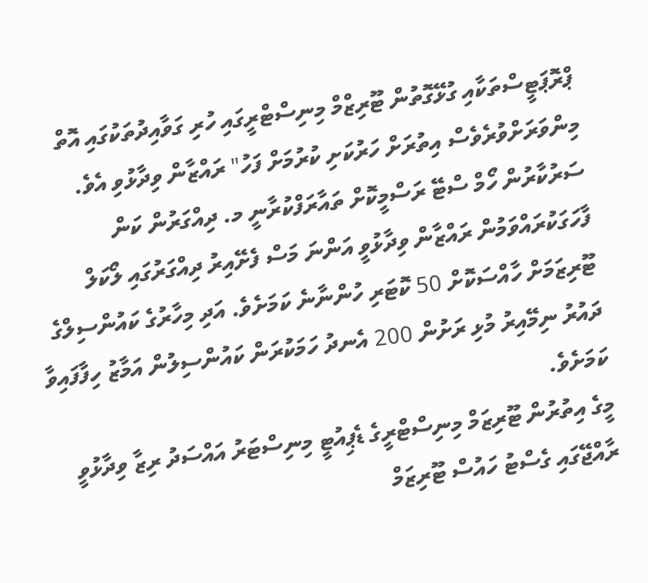ޕްރޮޕަޓީސްތަކާއި ގުޅޭގޮތުން ޓޫރިޒްމް މިނިސްޓްރީގައި ހުރި ގަވާއިދުތަކުގައި އޮތް މިންވަރަށްވުރެވެސް އިތުރަށް ހަރުކަށި ކުރުމަށް ފަހު" ރައްޒާން ވިދާޅުވި އެވެ.
ސަރުކާރުން ހޯމް ސްޓޭ ރަސްމީކޮށް ތައާރަފްކުރާނީ މ. ދިއްގަރުން ކަން ފާހަގަކުރައްވަމުން ރައްޒާން ވިދާޅުވީ އަންނަ މަސް ފެށޭއިރު ދިއްގަރުގައި ލޯކަލް ޓޫރިޒަމަށް ހާއްސަކޮށް 50 ކޮޓަރި ހުންނާނެ ކަމަށެވެ. އަދި މިހާރުގެ ކައުންސިލްގެ ދައުރު ނިމޭއިރު މުޅި ރަށުން 200 އެނދު ހަމަކުރަން ކައުންސިލުން އަމާޒު ހިފާފައިވާ ކަމަށެވެ.
މީގެ އިތުރުން ޓޫރިޒަމް މިނިސްޓްރީގެ ޑެޕިއުޓީ މިނިސްޓަރު އައްސަދު ރިޒާ ވިދާޅުވީ ރާއްޖޭގައި ގެސްޓު ހައުސް ޓޫރިޒަމް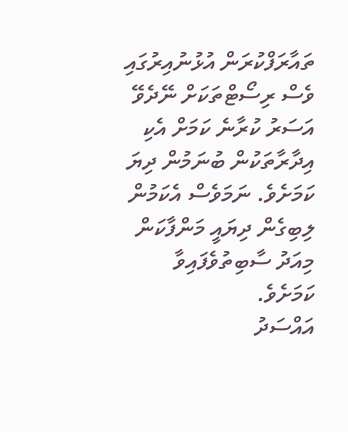ތައާރަފްކުރަން އުޅުނުއިރުގައި ވެސް ރިސޯޓްތަކަށް ނޭދެވޭ އަސަރު ކުރާނެ ކަމަށް އެކި އިދާރާތަކުން ބުނަމުން ދިޔަ ކަމަށެވެ. ނަމަވެސް އެކަމުން ލިބިގެން ދިޔައީ މަންފާކަން މިއަދު ސާބިތުވެފައިވާ ކަމަށެވެ.
އައްސަދު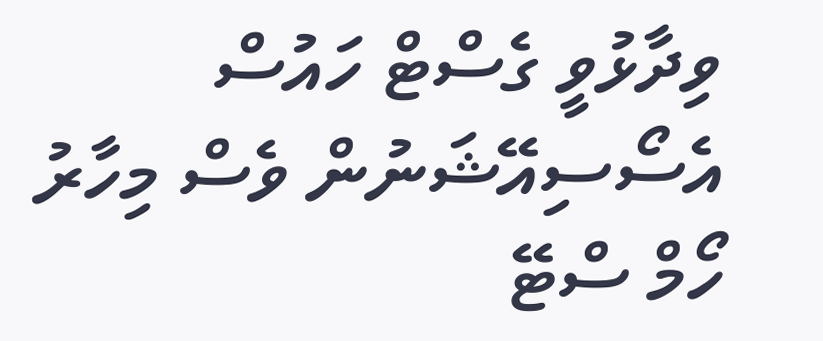ވިދާޅުވީ ގެސްޓް ހައުސް އެސޯސިއޭޝަނުން ވެސް މިހާރު ހޯމް ސްޓޭ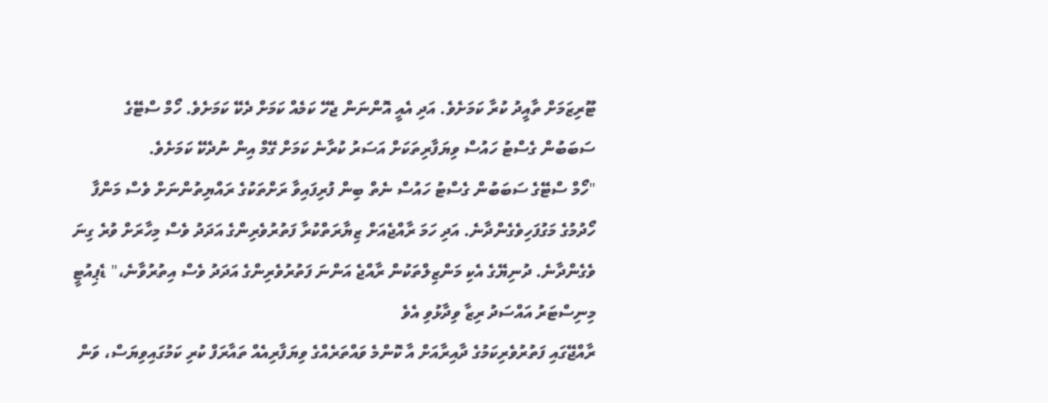ޓޫރިޒަމަށް ތާއީދު ކުރާ ކަމަށެވެ. އަދި އެއީ އޮންނަން ޖެހޭ ކަމެއް ކަމަށް ދެކޭ ކަމަށެވެ. ހޯމް ސްޓޭގެ ސަބަބުން ގެސްޓު ހައުސް ވިޔަފާރިތަކަށް އަސަރު ކުރާނެ ކަމަށް ގޭމް އިން ނުދެކޭ ކަމަށެވެ.
"ހޯމް ސްޓޭގެ ސަބަބުން ގެސްޓު ހައުސް ނެތް ބިން ފުރިފައިވާ ރަށްތަކުގެ ރައްޔިތުންނަށް ވެސް މަންފާ ހޯދުމުގެ މަގުފަހިވެގެންދާނެ. އަދި ހަމަ ރާއްޖެއަށް ޒިޔާރަތްކުރާ ފަތުރުވެރިންގެ އަދަދު ވެސް މިހާރަށް ވުރެ ގިނަ ވެގެންދާނެ. ދުނިޔޭގެ އެކި މަންޒިލްތަކުން ރާއްޖެ އަންނަ ފަތުރުވެރިންގެ އަދަދު ވެސް އިތުރުވާނެ،" ޑެޕިއުޓީ މިނިސްޓަރު އައްސަދު ރިޒާ ވިދާޅުވި އެވެ
ރާއްޖޭގައި ފަތުރުވެރިކަމުގެ ދާއިރާއަށް އާ ކޮންމެ ވައްތަރެއްގެ ވިޔަފާރިއެއް ތައާރަފް ކުރި ކަމުގައިވިޔަސް، ވަން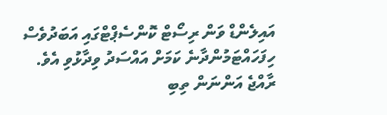އައިލެންޑް ވަން ރިސޯޓް ކޮންސެޕްޓްގައި އަބަދުވެސް ހިފަހައްޓަމުންދާނެ ކަމަށް އައްސަދު ވިދާޅުވި އެވެ.
ރާއްޖެ އަންނަން ތިބި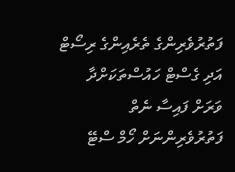ފަތުރުވެރިންގެ ތެރެއިންގެ ރިސޯޓް އަދި ގެސްޓް ހައުސްތަކަށްދާ ވަރަށް ފައިސާ ނެތް ފަތުރުވެރިންނަށް ހޯމް ސްޓޭ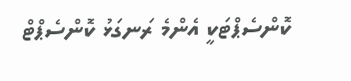ކޮންސެޕްޓަކީ އެންމެ ރަނގަޅު ކޮންސެޕްޓް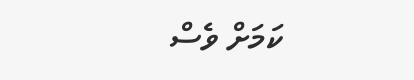ކަމަށް ވެސް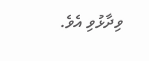ވިދާޅުވި އެވެ.